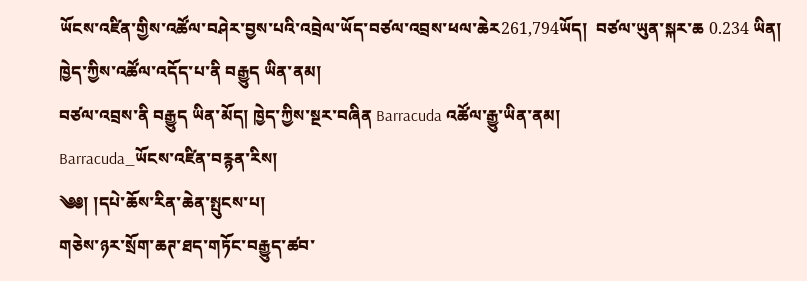ཡོངས་འཛིན་གྱིས་འཚོལ་བཤེར་བྱས་པའི་འབྲེལ་ཡོད་བཙལ་འབྲས་ཕལ་ཆེར261,794ཡོད།  བཙལ་ཡུན་སྐར་ཆ 0.234 ཡིན།
ཁྱེད་ཀྱིས་འཚོལ་འདོད་པ་ནི བརྒྱུད ཡིན་ནམ།
བཙལ་འབྲས་ནི བརྒྱུད ཡིན་མོད། ཁྱེད་ཀྱིས་སྔར་བཞིན Barracuda འཚོལ་རྒྱུ་ཡིན་ནམ།
Barracuda_ཡོངས་འཛིན་བརྙན་རིས།
༄༅། །དཔེ་ཆོས་རིན་ཆེན་སྤུངས་པ།
གཅེས་ཉར་སྲོག་ཆཊ་ཐད་གཏོང་བརྒྱུད་ཚབ་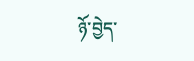ཉོ་བྱེད་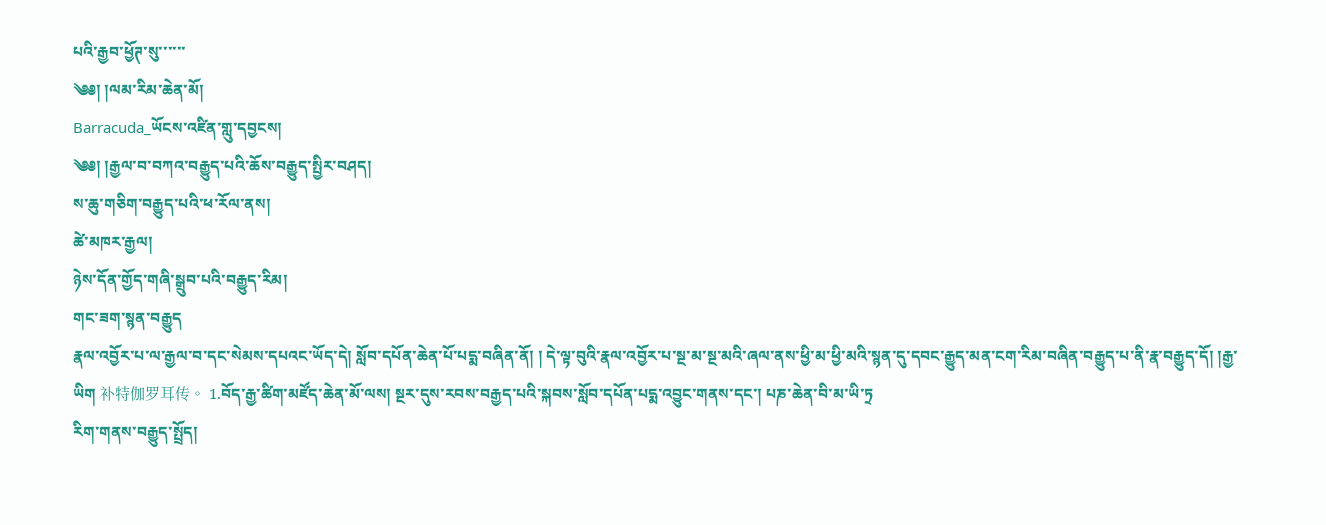པའི་རྒྱབ་ཕྱོཊ་སུ་་་་་་
༄༅། །ལམ་རིམ་ཆེན་མོ།
Barracuda_ཡོངས་འཛིན་གླུ་དབྱངས།
༄༅། །རྒྱལ་བ་བཀའ་བརྒྱུད་པའི་ཆོས་བརྒྱུད་སྤྱིར་བཤད།
ས་ཆུ་གཅིག་བརྒྱུད་པའི་ཕ་རོལ་ནས།
ཚེ་མཁར་རྒྱལ།
ཉེས་དོན་གྱོད་གཞི་སྒྲུབ་པའི་བརྒྱུད་རིམ།
གང་ཟག་སྙན་བརྒྱུད
རྣལ་འབྱོར་པ་ལ་རྒྱལ་བ་དང་སེམས་དཔའང་ཡོད་དེ། སློབ་དཔོན་ཆེན་པོ་པདྨ་བཞིན་ནོ། ། དེ་ལྟ་བུའི་རྣལ་འབྱོར་པ་སྔ་མ་སྔ་མའི་ཞལ་ནས་ཕྱི་མ་ཕྱི་མའི་སྙན་དུ་དབང་རྒྱུད་མན་ངག་རིམ་བཞིན་བརྒྱུད་པ་ནི་རྣ་བརྒྱུད་དོ། །རྒྱ་ཡིག 补特伽罗耳传。 1.བོད་རྒྱ་ཚིག་མཛོད་ཆེན་མོ་ལས། སྔར་དུས་རབས་བརྒྱད་པའི་སྐབས་སློབ་དཔོན་པདྨ་འབྱུང་གནས་དང་། པཎ་ཆེན་བི་མ་ཡི་ཏྲ
རིག་གནས་བརྒྱུད་སྤྲོད།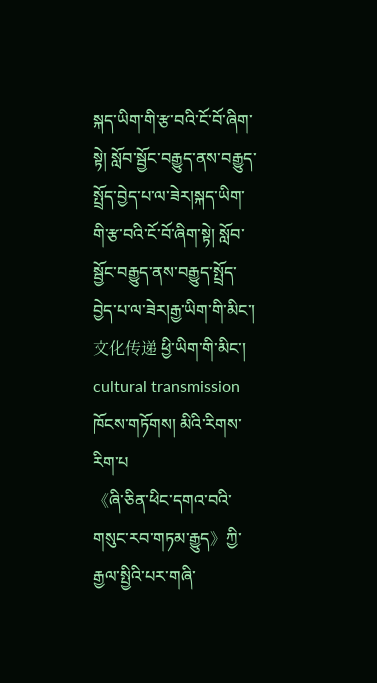སྐད་ཡིག་གི་རྩ་བའི་ངོ་བོ་ཞིག་སྟེ། སློབ་སྦྱོང་བརྒྱུད་ནས་བརྒྱུད་སྤྲོད་བྱེད་པ་ལ་ཟེར།སྐད་ཡིག་གི་རྩ་བའི་ངོ་བོ་ཞིག་སྟེ། སློབ་སྦྱོང་བརྒྱུད་ནས་བརྒྱུད་སྤྲོད་བྱེད་པ་ལ་ཟེར།རྒྱ་ཡིག་གི་མིང་། 文化传递 ཕྱི་ཡིག་གི་མིང་། cultural transmission ཁོངས་གཏོགས། མིའི་རིགས་རིག་པ
《ཞི་ཅིན་ཕིང་དགའ་བའི་གསུང་རབ་གཏམ་རྒྱུད》ཀྱི་རྒྱལ་སྤྱིའི་པར་གཞི་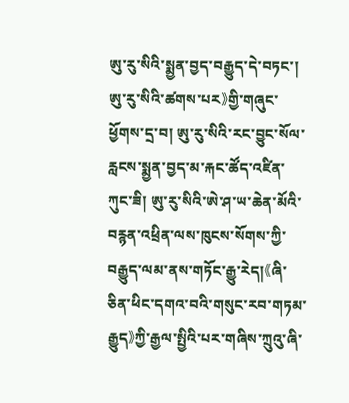ཨུ་རུ་སིའི་སྨྱན་བྱད་བརྒྱུད་དེ་བཏང་།
ཨུ་རུ་སིའི་ཚགས་པར》གྱི་གཞུང་ཕྱོགས་དྲ་བ། ཨུ་རུ་སིའི་རང་བྱུང་སོལ་རླངས་སྨྱན་བྱད་མ་རྐང་ཚོད་འཛིན་ཀུང་ཟི། ཨུ་རུ་སིའི་ཨེ་ཤ་ཡ་ཆེན་མོའི་བརྙན་འཕྲིན་ལས་ཁུངས་སོགས་ཀྱི་བརྒྱུད་ལམ་ནས་གཏོང་རྒྱུ་རེད།《ཞི་ཅིན་ཕིང་དགའ་བའི་གསུང་རབ་གཏམ་རྒྱུད》ཀྱི་རྒྱལ་སྤྱིའི་པར་གཞིས་ཀྲུའུ་ཞི་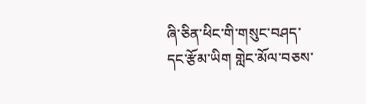ཞི་ཅིན་ཕིང་གི་གསུང་བཤད་དང་རྩོམ་ཡིག གླེང་མོལ་བཅས་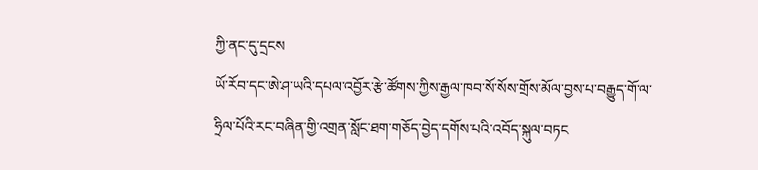ཀྱི་ནང་དུ་དྲངས
ཡོ་རོབ་དང་ཨེ་ཤ་ཡའི་དཔལ་འབྱོར་རྩེ་ཚོགས་ཀྱིས་རྒྱལ་ཁབ་སོ་སོས་གྲོས་མོལ་བྱས་པ་བརྒྱུད་གོ་ལ་ཧྲིལ་པོའི་རང་བཞིན་གྱི་འགྲན་སློང་ཐག་གཅོད་བྱེད་དགོས་པའི་འབོད་སྐུལ་བཏང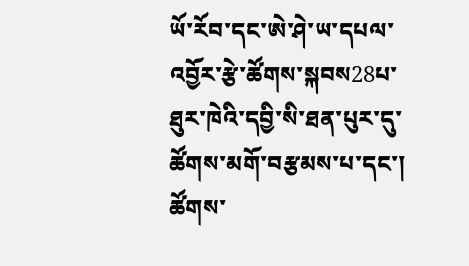ཡོ་རོབ་དང་ཨེ་ཤེ་ཡ་དཔལ་འབྱོར་རྩེ་ཚོགས་སྐབས28པ་ཐུར་ཁེའི་དབྱི་སི་ཐན་པུར་དུ་ཚོགས་མགོ་བརྩམས་པ་དང་། ཚོགས་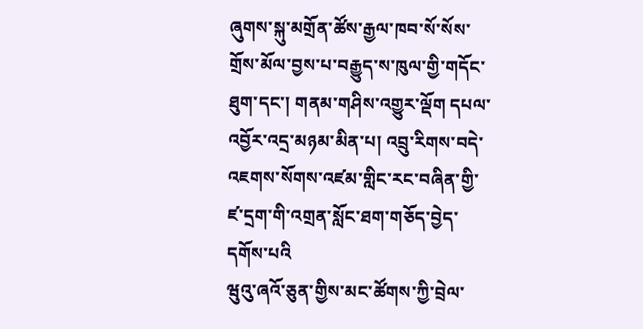ཞུགས་སྐུ་མགྲོན་ཚོས་རྒྱལ་ཁབ་སོ་སོས་གྲོས་མོལ་བྱས་པ་བརྒྱུད་ས་ཁུལ་གྱི་གདོང་ཐུག་དང་། གནམ་གཤིས་འགྱུར་ལྡོག དཔལ་འབྱོར་འདྲ་མཉམ་མིན་པ། འབྲུ་རིགས་བདེ་འཇགས་སོགས་འཛམ་གླིང་རང་བཞིན་གྱི་ཛ་དྲག་གི་འགྲན་སློང་ཐག་གཅོད་བྱེད་དགོས་པའི
ཝུའུ་ཞའོ་ཅུན་གྱིས་མང་ཚོགས་ཀྱི་བྲེལ་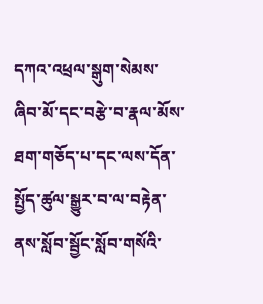དཀའ་འཕྲལ་སྒུག་སེམས་ཞིབ་མོ་དང་བརྩེ་བ་རྣལ་མོས་ཐག་གཅོད་པ་དང་ལས་དོན་སྤྱོད་ཚུལ་སྒྱུར་བ་ལ་བརྟེན་ནས་སློབ་སྦྱོང་སློབ་གསོའི་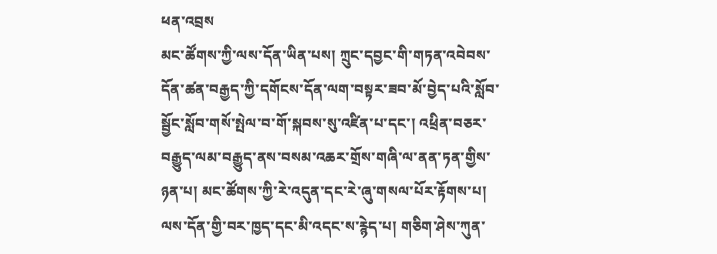ཕན་འབྲས
མང་ཚོགས་ཀྱི་ལས་དོན་ཡིན་པས། ཀྲུང་དབྱང་གི་གཏན་འབེབས་དོན་ཚན་བརྒྱད་ཀྱི་དགོངས་དོན་ལག་བསྟར་ཟབ་མོ་བྱེད་པའི་སློབ་སྦྱོང་སློབ་གསོ་སྤེལ་བ་གོ་སྐབས་སུ་འཛིན་པ་དང་། འཕྲིན་བཅར་བརྒྱུད་ལམ་བརྒྱུད་ནས་བསམ་འཆར་གྲོས་གཞི་ལ་ནན་ཏན་གྱིས་ཉན་པ། མང་ཚོགས་ཀྱི་རེ་འདུན་དང་རེ་ཞུ་གསལ་པོར་རྟོགས་པ། ལས་དོན་གྱི་བར་ཁྱད་དང་མི་འདང་ས་རྙེད་པ། གཅིག་ཤེས་ཀུན་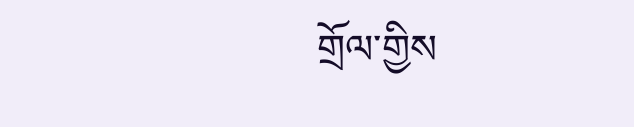གྲོལ་གྱིས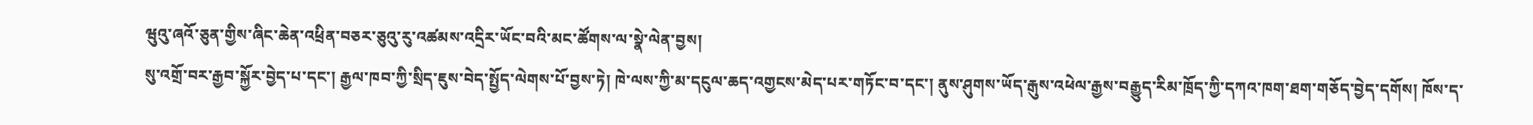ཝུའུ་ཞའོ་ཅུན་གྱིས་ཞིང་ཆེན་འཕྲིན་བཅར་ཅུའུ་རུ་འཚམས་འདྲིར་ཡོང་བའི་མང་ཚོགས་ལ་སྣེ་ལེན་བྱས།
སུ་འགྲོ་བར་རྒྱབ་སྐྱོར་བྱེད་པ་དང་། རྒྱལ་ཁབ་ཀྱི་སྲིད་ཇུས་བེད་སྤྱོད་ལེགས་པོ་བྱས་ཏེ། ཁེ་ལས་ཀྱི་མ་དངུལ་ཆད་འགྱངས་མེད་པར་གཏོང་བ་དང་། ནུས་ཤུགས་ཡོད་རྒུས་འཕེལ་རྒྱས་བརྒྱུད་རིམ་ཁྲོད་ཀྱི་དཀའ་ཁག་ཐག་གཅོད་བྱེད་དགོས། ཁོས་ད་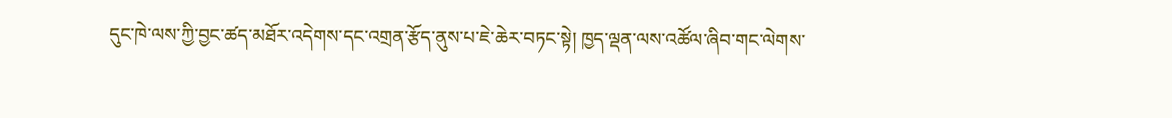དུང་ཁེ་ལས་ཀྱི་བྱང་ཚད་མཐོར་འདེགས་དང་འགྲན་རྩོད་ནུས་པ་ཇེ་ཆེར་བཏང་སྟེ། ཁྱད་ལྡན་ལས་འཚོལ་ཞིབ་གང་ལེགས་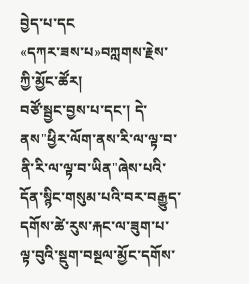བྱེད་པ་དང
«དཀར་ཟས་པ»བཀླགས་རྗེས་ཀྱི་མྱོང་ཚོར།
བཙོ་སྦྱང་བྱས་པ་དང་། དེ་ནས"ཕྱིར་ལོག་ནས་རི་ལ་ལྟ་བ་ནི་རི་ལ་ལྟ་བ་ཡིན"ཞེས་པའི་དོན་སྙིང་གསུམ་པའི་བར་བརྒྱུད་དགོས་ཚེ་རུས་རྐང་ལ་ཟུག་པ་ལྟ་བུའི་སྡུག་བསྔལ་མྱོང་དགོས་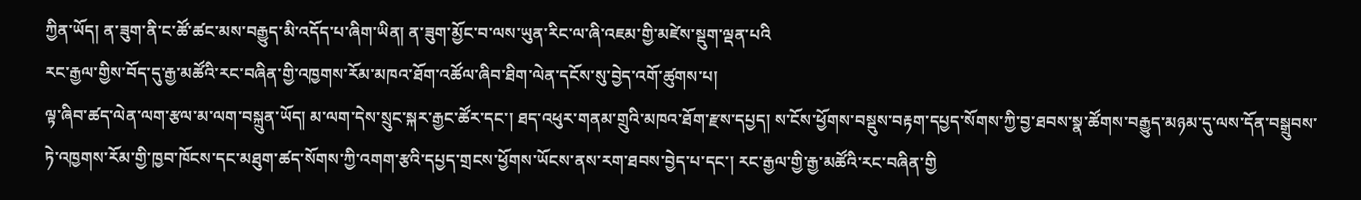ཀྱིན་ཡོད། ན་ཟུག་ནི་ང་ཚོ་ཚང་མས་བརྒྱུད་མི་འདོད་པ་ཞིག་ཡིན། ན་ཟུག་མྱོང་བ་ལས་ཡུན་རིང་ལ་ཞི་འཇམ་གྱི་མཛེས་སྡུག་ལྡན་པའི
རང་རྒྱལ་གྱིས་བོད་དུ་རྒྱ་མཚོའི་རང་བཞིན་གྱི་འཁྱགས་རོམ་མཁའ་ཐོག་འཚོལ་ཞིབ་ཐིག་ལེན་དངོས་སུ་བྱེད་འགོ་ཚུགས་པ།
ལྟ་ཞིབ་ཚད་ལེན་ལག་རྩལ་མ་ལག་བསྐྲུན་ཡོད། མ་ལག་དེས་སྲུང་སྐར་རྒྱང་ཚོར་དང་། ཐད་འཕུར་གནམ་གྲུའི་མཁའ་ཐོག་རྫས་དཔྱད། ས་ངོས་ཕྱོགས་བསྡུས་བརྟག་དཔྱད་སོགས་ཀྱི་བྱ་ཐབས་སྣ་ཚོགས་བརྒྱུད་མཉམ་དུ་ལས་དོན་བསྒྲུབས་ཏེ་འཁྱགས་རོམ་གྱི་ཁྱབ་ཁོངས་དང་མཐུག་ཚད་སོགས་ཀྱི་འགག་རྩའི་དཔྱད་གྲངས་ཕྱོགས་ཡོངས་ནས་རག་ཐབས་བྱེད་པ་དང་། རང་རྒྱལ་གྱི་རྒྱ་མཚོའི་རང་བཞིན་གྱི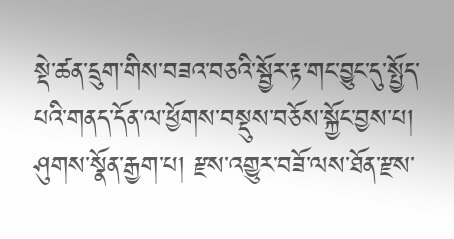སྡེ་ཚན་དྲུག་གིས་བཟའ་བཅའི་སྦྱོར་རྟ་གང་བྱུང་དུ་སྤྱོད་པའི་གནད་དོན་ལ་ཕྱོགས་བསྡུས་བཅོས་སྐྱོང་བྱས་པ།
ཤུགས་སྣོན་རྒྱག་པ། རྫས་འགྱུར་བཟོ་ལས་ཐོན་རྫས་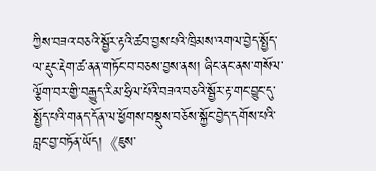ཀྱིས་བཟའ་བཅའི་སྦྱོར་རྟའི་ཚབ་བྱས་པའི་ཁྲིམས་འགལ་བྱེད་སྤྱོད་ལ་རྡུང་རྡེག་ཚ་ནན་གཏོང་བ་བཅས་བྱས་ནས། ཞིང་ནང་ནས་གསོལ་ལྕོག་བར་གྱི་བརྒྱུད་རིམ་ཧྲིལ་པོའི་བཟའ་བཅའི་སྦྱོར་རྟ་གང་བྱུང་དུ་སྤྱོད་པའི་གནད་དོན་ལ་ཕྱོགས་བསྡུས་བཅོས་སྐྱོང་བྱེད་དགོས་པའི་བླང་བྱ་བཏོན་ཡོད།《ཇུས་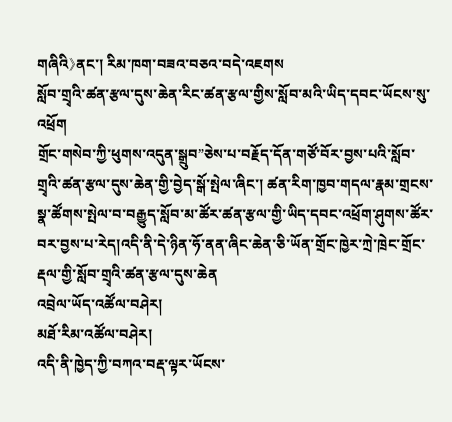གཞིའི》ནང་། རིམ་ཁག་བཟའ་བཅའ་བདེ་འཇགས
སློབ་གྲྭའི་ཚན་རྩལ་དུས་ཆེན་རིང་ཚན་རྩལ་གྱིས་སློབ་མའི་ཡིད་དབང་ཡོངས་སུ་འཕྲོག
གྲོང་གསེབ་ཀྱི་ཕུགས་འདུན་སྒྲུབ”ཅེས་པ་བརྗོད་དོན་གཙོ་བོར་བྱས་པའི་སློབ་གྲྭའི་ཚན་རྩལ་དུས་ཆེན་གྱི་བྱེད་སྒོ་སྤེལ་ཞིང་། ཚན་རིག་ཁྱབ་གདལ་རྣམ་གྲངས་སྣ་ཚོགས་སྤེལ་བ་བརྒྱུད་སློབ་མ་ཚོར་ཚན་རྩལ་གྱི་ཡིད་དབང་འཕྲོག་ཤུགས་ཚོར་བར་བྱས་པ་རེད།འདི་ནི་དེ་ཉིན་ཧོ་ནན་ཞིང་ཆེན་ཅི་ཡོན་གྲོང་ཁྱེར་ཀྲེ་ཁྲེང་གྲོང་རྡལ་གྱི་སློབ་གྲྭའི་ཚན་རྩལ་དུས་ཆེན
འབྲེལ་ཡོད་འཚོལ་བཤེར།
མཐོ་རིམ་འཚོལ་བཤེར།
འདི་ནི་ཁྱེད་ཀྱི་བཀའ་བརྡ་ལྟར་ཡོངས་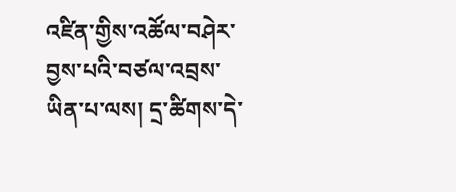འཛིན་གྱིས་འཚོལ་བཤེར་བྱས་པའི་བཙལ་འབྲས་ཡིན་པ་ལས། དྲ་ཚིགས་དེ་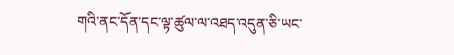གའི་ནང་དོན་དང་ལྟ་ཚུལ་ལ་འཐད་འདུན་ཅི་ཡང་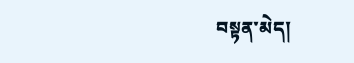བསྟན་མེད།